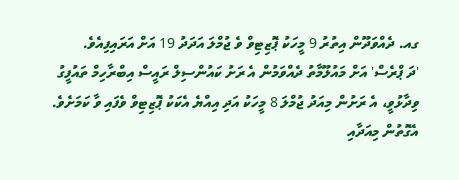ގއ. ދެއްވަދޫން އިތުރު 9 މީހަކު ޕޮޒިޓިވް ވެ ޖުމްލަ އަދަދު 19 އަށް އަރައިފިއެވެ.
'ދަ ޕްރެސް' އަށް މައުލޫމާތު ދެއްވަމުން އެ ރަށު ކައުންސިލް ރައީސް އިބްރާހިމް ތައުފީގު ވިދާޅުވީ، އެ ރަށުން މިއަދު ޖުމްލަ 8 މީހަކު އަދި އިއްޔެ އެކަކު ޕޮޒިޓިވް ވެފައި ވާ ކަމަށެވެ. އެގޮތުން މިއަދާއި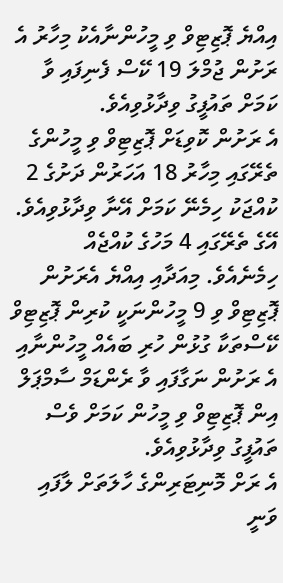އިއްޔެ ޕޮޒިޓިވް ވި މީހުންނާއެކު މިހާރު އެ ރަށުން ޖުމްލަ 19 ކޭސް ފެނިފައި ވާ ކަމަށް ތައުފީގު ވިދާޅުވިއެވެ.
އެ ރަށުން ކޮވިޑަށް ޕޮޒިޓިވް ވި މީހުންގެ ތެރޭގައި މިހާރު 18 އަހަރުން ދަށުގެ 2 ކުއްޖަކު ހިމެނޭ ކަމަށް އޭނާ ވިދާޅުވިއެވެ. އޭގެ ތެރޭގައި 4 މަހުގެ ކުއްޖެއް ހިމެނެއެވެ. މިއަދާއި އިއްޔެ އެރަށުން ޕޮޒިޓިވް ވި 9 މީހުންނަކީ ކުރިން ޕޮޒިޓިވް ކޭސްތަކާ ގުޅުން ހުރި ބައެއް މީހުންނާއި އެ ރަށުން ނަގާފައި ވާ ރެންޑަމް ސާމްޕަލް އިން ޕޮޒިޓިވް ވި މީހުން ކަމަށް ވެސް ތައުފީގު ވިދާޅުވިއެވެ.
އެ ރަށް މޮނިޓަރިންގެ ހާލަތަށް ލާފައި ވަނީ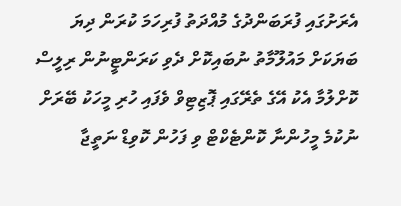އެރަށުގައި ފުރަބަންދުގެ މުއްދަތު ފުރިހަމަ ކުރަން ދިޔަ ބަޔަކަށް މައުލޫމާތު ނުބައިކޮށް ދެވި ކަރަންޓީނުން ރިލީސް ކޮށްލުމާ އެކު އޭގެ ތެރޭގައި ޕޮޒިޓިވް ވެފައި ހުރި މީހަކު ބޭރަށް ނުކުމެ މީހުންނާ ކޮންޓެކްޓް ވި ފަހުން ކޮވިޑް ނަތީޖާ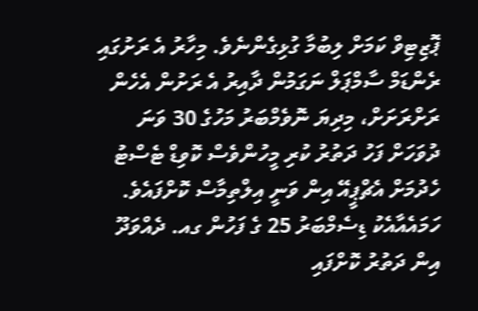ޕޮޒިޓިވް ކަމަށް ލިބުމާ ގުޅިގެންނެވެ. މިހާރު އެ ރަށުގައި ރެންޑަމް ސާމްޕަލް ނަގަމުން ދާއިރު އެ ރަށުން އެހެން ރަށްރަށަށް، މިދިޔަ ނޮވެމްބަރު މަހުގެ 30 ވަނަ ދުވަހަށް ފަހު ދަތުރު ކުރި މީހުންވެސް ކޮވިޑް ޓެސްޓު ހެދުމަށް އެޗްޕީއޭ އިން ވަނީ އިލްތިމާސް ކޮށްފައެވެ.
ހަމައެއާއެކު ޑިސެމްބަރު 25 ގެ ފަހުން ގއ. ދެއްވަދޫ އިން ދަތުރު ކޮށްފައި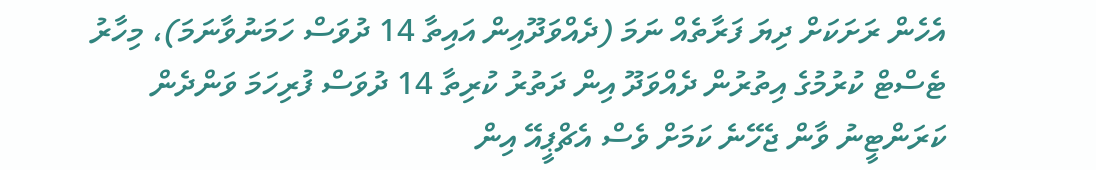އެހެން ރަށަކަށް ދިޔަ ފަރާތެއް ނަމަ (ދެއްވަދޫއިން އައިތާ 14 ދުވަސް ހަމަނުވާނަމަ)، މިހާރު ޓެސްޓް ކުރުމުގެ އިތުރުން ދެއްވަދޫ އިން ދަތުރު ކުރިތާ 14 ދުވަސް ފުރިހަމަ ވަންދެން ކަރަންޓީނު ވާން ޖެހޭނެ ކަމަށް ވެސް އެޗްޕީއޭ އިން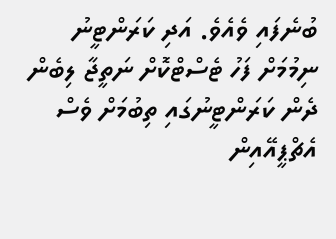ބުނެފައި ވެއެވެ. އަދި ކަރަންޓީނު ނިމުމަށް ފަހު ޓެސްޓްކޮށް ނަތީޖާ ލިބެން ދެން ކަރަންޓީނުގައި ތިބުމަށް ވެސް އެޗްޕީއޭއިން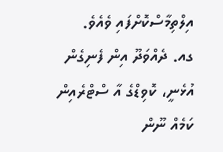އިލްތިމާސްކޮށްފައި ވެއެވެ.
ގއ. ދެއްވަދޫ އިން ފެނިގެން އުޅެނީ، ކޮވިޑްގެ އާ ސްޓްރެއިން ކަމެއް ނޫން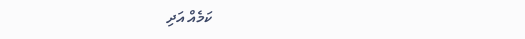ކަމެއް އަދި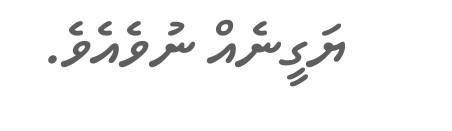ޔަގީނެއް ނުވެއެވެ.